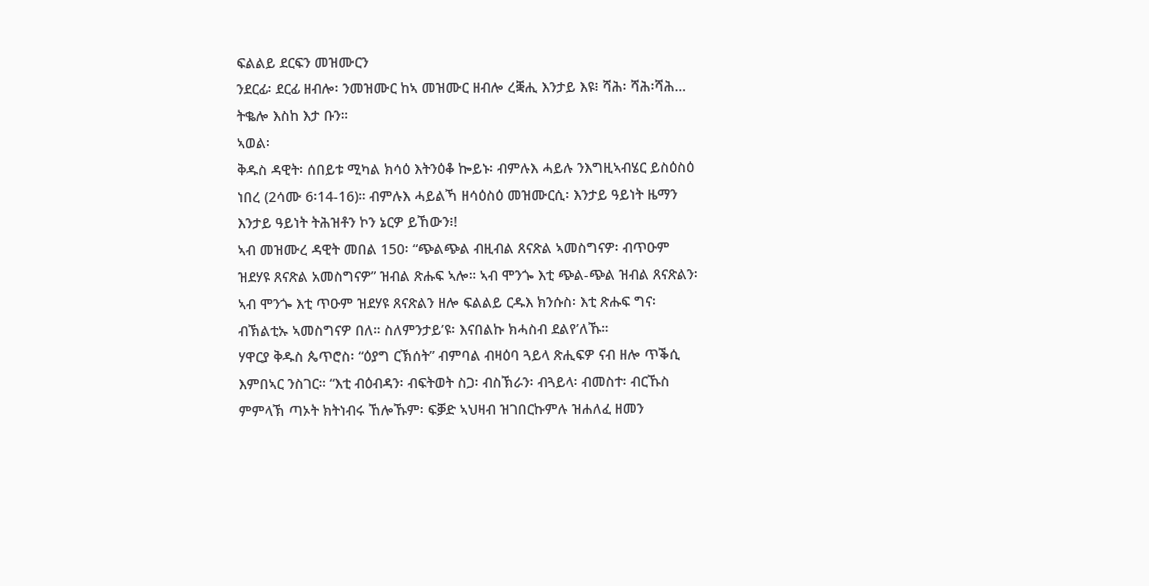ፍልልይ ደርፍን መዝሙርን
ንደርፊ፡ ደርፊ ዘብሎ፡ ንመዝሙር ከኣ መዝሙር ዘብሎ ረቛሒ እንታይ እዩ፧ ሻሕ፡ ሻሕ፡ሻሕ… ትቈሎ እስከ እታ ቡን።
ኣወል፡
ቅዱስ ዳዊት፡ ሰበይቱ ሚካል ክሳዕ እትንዕቆ ኰይኑ፡ ብምሉእ ሓይሉ ንእግዚኣብሄር ይስዕስዕ ነበረ (2ሳሙ 6፡14-16)። ብምሉእ ሓይልኻ ዘሳዕስዕ መዝሙርሲ፡ እንታይ ዓይነት ዜማን እንታይ ዓይነት ትሕዝቶን ኮን ኔርዎ ይኸውን፧!
ኣብ መዝሙረ ዳዊት መበል 150፡ “ጭልጭል ብዚብል ጸናጽል ኣመስግናዎ፡ ብጥዑም ዝደሃዩ ጸናጽል አመስግናዎ” ዝብል ጽሑፍ ኣሎ። ኣብ ሞንጐ እቲ ጭል-ጭል ዝብል ጸናጽልን፡ ኣብ ሞንጐ እቲ ጥዑም ዝደሃዩ ጸናጽልን ዘሎ ፍልልይ ርዱእ ክንሱስ፡ እቲ ጽሑፍ ግና፡ ብኽልቲኡ ኣመስግናዎ በለ። ስለምንታይ’ዩ፡ እናበልኩ ክሓስብ ደልየ’ለኹ።
ሃዋርያ ቅዱስ ጴጥሮስ፡ “ዕያግ ርኽሰት” ብምባል ብዛዕባ ጓይላ ጽሒፍዎ ናብ ዘሎ ጥቕሲ እምበኣር ንስገር። “እቲ ብዕብዳን፡ ብፍትወት ስጋ፡ ብስኽራን፡ ብጓይላ፡ ብመስተ፡ ብርኹስ ምምላኽ ጣኦት ክትነብሩ ኸሎኹም፡ ፍቓድ ኣህዛብ ዝገበርኩምሉ ዝሐለፈ ዘመን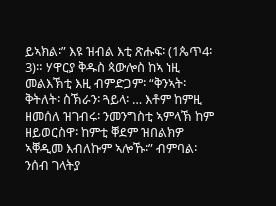ይኣክል፡” እዩ ዝብል እቲ ጽሑፍ፡ (1ጴጥ4፡3)። ሃዋርያ ቅዱስ ጳውሎስ ከኣ ነዚ መልእኽቲ እዚ ብምድጋም፡ “ቅንኣት፡ ቅትለት፡ ስኽራን፡ ጓይላ፡ … እቶም ከምዚ ዘመሰለ ዝገብሩ፡ ንመንግስቲ ኣምላኽ ከም ዘይወርስዋ፡ ከምቲ ቐደም ዝበልክዎ ኣቐዲመ እብለኩም ኣሎኹ፡” ብምባል፡ ንሰብ ገላትያ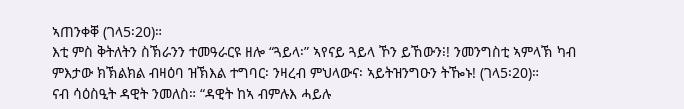ኣጠንቀቐ (ገላ5፡20)።
እቲ ምስ ቅትለትን ስኽራንን ተመዓራርዩ ዘሎ “ጓይላ፡” ኣየናይ ጓይላ ኾን ይኸውን፧! ንመንግስቲ ኣምላኽ ካብ ምእታው ክኽልክል ብዛዕባ ዝኽእል ተግባር፡ ንዛረብ ምህላውና፡ ኣይትዝንግዑን ትዀኑ! (ገላ5፡20)።
ናብ ሳዕስዒት ዳዊት ንመለስ። “ዳዊት ከኣ ብምሉእ ሓይሉ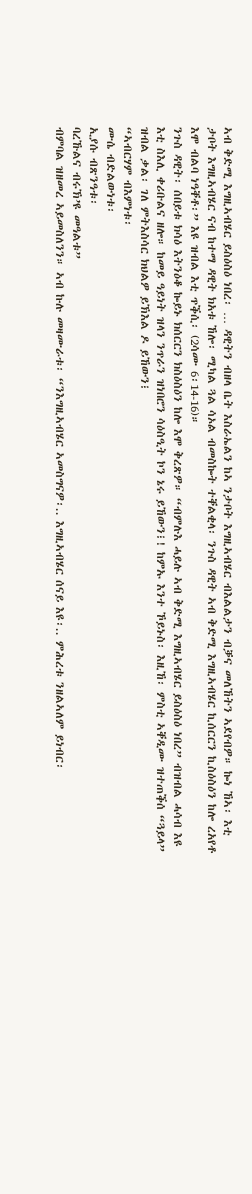ኣብ ቅድሚ እግዚኣብሄር ይስዕስዕ ነበረ፡ … ዳዊትን ብዘላ ቤት እስራኤልን ከኣ ንታቦት እግዚኣብሄር ብእልልታን ብቓና መለኸትን ኣደየብዎ። ኰነ ኸኣ፡ እቲ ታቦት እግዚኣብሄር ናብ ከተማ ዳዊት ክአቱ ኸሎ፡ ሚካል ጓል ሳኦል ብመስኰት ተቐልቂላ፡ ንጉስ ዳዊት ኣብ ቅድሚ እግዚኣብሄር ኪሰርርን ኪስዕስዕን ከሎ ረአየቶ እሞ ብልባ ነዓቐቶ፡” እዩ ዝብል እቲ ጥቕሲ፡ (2ሳሙ 6፡14-16)።
ንጉስ ዳዊት፡ ሰበይቱ ክሳዕ እትንዕቆ ኰይኑ ክሰርርን ክስዕስዕን ከሎ እሞ ቅረጽዎ። “ብምሉእ ሓይሉ ኣብ ቅድሚ እግዚኣብሄር ይስዕስዕ ነበረ” ብዝብል ሓሳብ እዩ እቲ ስእሊ ቀሪቡልና ዘሎ። ከመይ ዓይነት ዝላን ንጥራን ዝነበሮን ሳዕስዒት ኮን ኔሩ ይኸውን፧! ከምኡ እንተ ኾይኑስ፡ እዚኸ፡ ምስቲ ኣቐዲሙ ዝተጠቕሰ “ጓይላ” ዝብል ቃል፡ ገለ ምትእስሳር ክህልዎ ይኽእል ዶ ይኸውን፧
“ኣብርሃም ብእምነቱ፡
ሙሴ ብድልውነቱ፡
ኢያሱ ብጽንዓቱ፡
ባረኹልና ብሩኽ’ዩ መዓልቱ”
ብምባል ዝዘመረ ኣይመስለንን። ኣብ ኩሉ መዛሙራቱ፡ “ንእግዚኣብሄር ኣመስግናዎ፡.. እግዚኣብሄር ሰናይ እዩ፡.. ምሕረቱ ንዘልኣለም ይነብር፡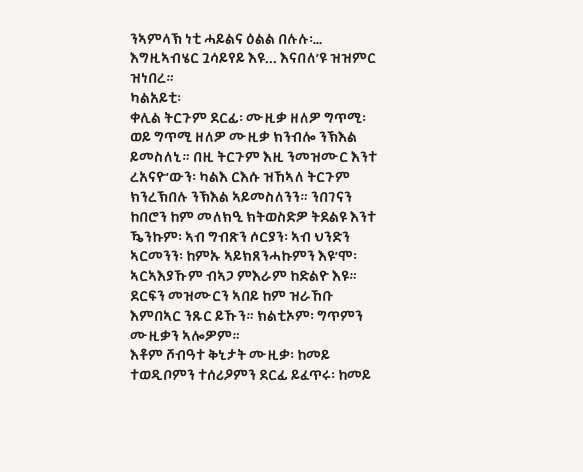ንኣምላኽ ነቲ ሓይልና ዕልል በሉሉ፡… እግዚኣብሄር ጓሳይየይ እዩ... እናበለ’ዩ ዝዝምር ዝነበረ።
ካልአይቲ፡
ቀሊል ትርጉም ደርፊ፡ ሙዚቃ ዘለዎ ግጥሚ፡ ወይ ግጥሚ ዘለዎ ሙዚቃ ክንብሎ ንኽእል ይመስለኒ። በዚ ትርጉም እዚ ንመዝሙር እንተ ረአናዮ’ውን፡ ካልእ ርእሱ ዝኸኣለ ትርጉም ክንረኽበሉ ንኽእል ኣይመስለንን። ንበገናን ከበሮን ከም መለክዒ ክትወስድዎ ትደልዩ እንተ ዄንኩም፡ ኣብ ግብጽን ሶርያን፡ ኣብ ህንድን ኣርመንን፡ ከምኡ ኣይክጸንሓኩምን እዩ’ሞ፡ ኣርኣእያኹም ብኣጋ ምእራም ከድልዮ እዩ። ደርፍን መዝሙርን ኣበይ ከም ዝራኸቡ እምበኣር ንጹር ይኹን። ክልቲኦም፡ ግጥምን ሙዚቃን ኣሎዎም።
እቶም ሾብዓተ ቅኒታት ሙዚቃ፡ ከመይ ተወዲቦምን ተሰሪዖምን ደርፊ ይፈጥሩ፡ ከመይ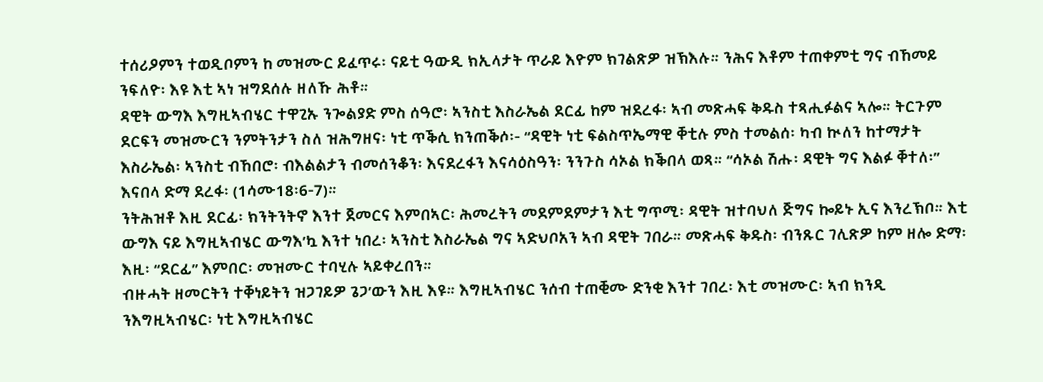ተሰሪዖምን ተወዲቦምን ከ መዝሙር ይፈጥሩ፡ ናይቲ ዓውዲ ክኢላታት ጥራይ እዮም ክገልጽዎ ዝኽእሉ። ንሕና እቶም ተጠቀምቲ ግና ብኸመይ ንፍለዮ፡ እዩ እቲ ኣነ ዝግደሰሉ ዘለኹ ሕቶ።
ዳዊት ውግእ እግዚኣብሄር ተዋጊኡ ንጐልያድ ምስ ሰዓሮ፡ ኣንስቲ እስራኤል ደርፊ ከም ዝደረፋ፡ ኣብ መጽሓፍ ቅዱስ ተጻሒፉልና ኣሎ። ትርጉም ደርፍን መዝሙርን ንምትንታን ስለ ዝሕግዘና፡ ነቲ ጥቕሲ ክንጠቕሶ፡- “ዳዊት ነቲ ፍልስጥኤማዊ ቐቲሉ ምስ ተመልሰ፡ ካብ ኲለን ከተማታት እስራኤል፡ ኣንስቲ ብኸበሮ፡ ብእልልታን ብመሰንቆን፡ እናደረፋን እናሳዕስዓን፡ ንንጉስ ሳኦል ክቕበላ ወጻ። “ሳኦል ሽሑ፡ ዳዊት ግና እልፉ ቐተለ፡” እናበላ ድማ ደረፋ፡ (1ሳሙ18፡6-7)።
ንትሕዝቶ እዚ ደርፊ፡ ክንትንትኖ እንተ ጀመርና እምበኣር፡ ሕመረትን መደምደምታን እቲ ግጥሚ፡ ዳዊት ዝተባህለ ጅግና ኰይኑ ኢና እንረኽቦ። እቲ ውግእ ናይ እግዚኣብሄር ውግእ’ኳ እንተ ነበረ፡ ኣንስቲ እስራኤል ግና ኣድህቦአን ኣብ ዳዊት ገበራ። መጽሓፍ ቅዱስ፡ ብንጹር ገሊጽዎ ከም ዘሎ ድማ፡ እዚ፡ “ደርፊ” እምበር፡ መዝሙር ተባሂሉ ኣይቀረበን።
ብዙሓት ዘመርትን ተቐነይትን ዝጋገይዎ ጌጋ’ውን እዚ እዩ። እግዚኣብሄር ንሰብ ተጠቒሙ ድንቂ እንተ ገበረ፡ እቲ መዝሙር፡ ኣብ ክንዲ ንእግዚኣብሄር፡ ነቲ እግዚኣብሄር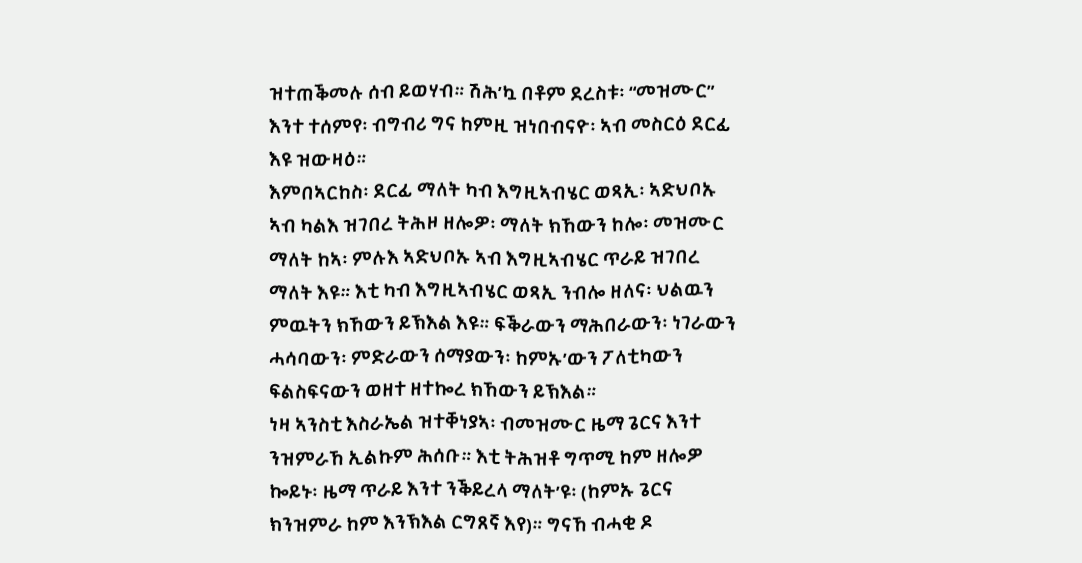ዝተጠቕመሉ ሰብ ይወሃብ። ሽሕ’ኳ በቶም ደረስቱ፡ “መዝሙር” እንተ ተሰምየ፡ ብግብሪ ግና ከምዚ ዝነበብናዮ፡ ኣብ መስርዕ ደርፊ እዩ ዝውዛዕ።
እምበኣርከስ፡ ደርፊ ማለት ካብ እግዚኣብሄር ወጻኢ፡ ኣድህቦኡ ኣብ ካልእ ዝገበረ ትሕዞ ዘሎዎ፡ ማለት ክኸውን ከሎ፡ መዝሙር ማለት ከኣ፡ ምሉእ ኣድህቦኡ ኣብ እግዚኣብሄር ጥራይ ዝገበረ ማለት እዩ። እቲ ካብ እግዚኣብሄር ወጻኢ ንብሎ ዘለና፡ ህልዉን ምዉትን ክኸውን ይኽእል እዩ። ፍቕራውን ማሕበራውን፡ ነገራውን ሓሳባውን፡ ምድራውን ሰማያውን፡ ከምኡ’ውን ፖለቲካውን ፍልስፍናውን ወዘተ ዘተኰረ ክኸውን ይኽእል።
ነዛ ኣንስቲ እስራኤል ዝተቐነያኣ፡ ብመዝሙር ዜማ ጌርና እንተ ንዝምራኸ ኢልኩም ሕሰቡ። እቲ ትሕዝቶ ግጥሚ ከም ዘሎዎ ኰይኑ፡ ዜማ ጥራይ እንተ ንቕይረላ ማለት’ዩ፡ (ከምኡ ጌርና ክንዝምራ ከም እንኽእል ርግጸኛ እየ)። ግናኸ ብሓቂ ዶ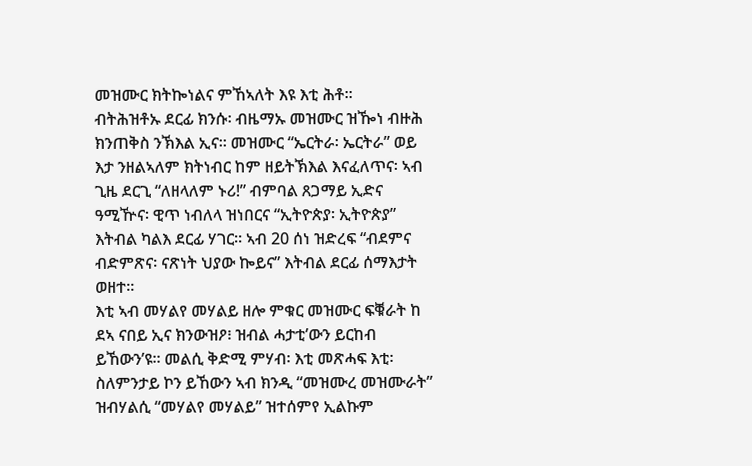መዝሙር ክትኰነልና ምኸኣለት እዩ እቲ ሕቶ።
ብትሕዝቶኡ ደርፊ ክንሱ፡ ብዜማኡ መዝሙር ዝዀነ ብዙሕ ክንጠቅስ ንኽእል ኢና። መዝሙር “ኤርትራ፡ ኤርትራ” ወይ እታ ንዘልኣለም ክትነብር ከም ዘይትኽእል እናፈለጥና፡ ኣብ ጊዜ ደርጊ “ለዘላለም ኑሪ!” ብምባል ጸጋማይ ኢድና ዓሚዅና፡ ዊጥ ነብለላ ዝነበርና “ኢትዮጵያ፡ ኢትዮጵያ” እትብል ካልእ ደርፊ ሃገር። ኣብ 20 ሰነ ዝድረፍ “ብደምና ብድምጽና፡ ናጽነት ህያው ኰይና” እትብል ደርፊ ሰማእታት ወዘተ።
እቲ ኣብ መሃልየ መሃልይ ዘሎ ምቁር መዝሙር ፍቑራት ከ ደኣ ናበይ ኢና ክንውዝዖ፧ ዝብል ሓታቲ’ውን ይርከብ ይኸውን’ዩ። መልሲ ቅድሚ ምሃብ፡ እቲ መጽሓፍ እቲ፡ ስለምንታይ ኮን ይኸውን ኣብ ክንዲ “መዝሙረ መዝሙራት” ዝብሃልሲ “መሃልየ መሃልይ” ዝተሰምየ ኢልኩም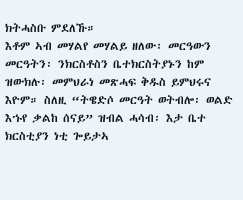ክትሓስቡ ምደለኹ።
እቶም ኣብ መሃልየ መሃልይ ዘለው፡ መርዓውን መርዓትን፡ ንክርስቶስን ቤተክርስትያኑን ከም ዝውክሉ፡ መምህራነ መጽሓፍ ቅዱስ ይምህሩና እዮም። ስለዚ “ትዌድሶ መርዓት ወትብሎ፡ ወልድ እኁየ ቃልከ ሰናይ” ዝብል ሓሳብ፡ እታ ቤተ ክርስቲያን ነቲ ጐይታኣ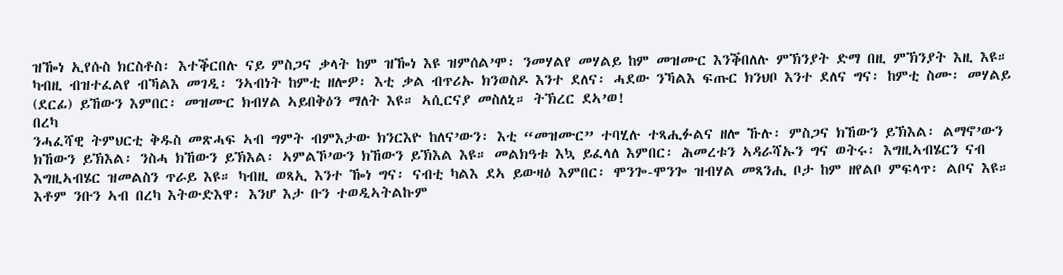ዝዀነ ኢየሱስ ክርስቶስ፡ እተቕርበሉ ናይ ምስጋና ቃላት ከም ዝዀነ እዩ ዝምሰል’ሞ፡ ንመሃልየ መሃልይ ከም መዝሙር እንቕበለሉ ምኽንያት ድማ በዚ ምኽንያት እዚ እዩ። ካብዚ ብዝተፈልየ ብኻልእ መገዲ፡ ንኣብነት ከምቲ ዘሎዎ፡ እቲ ቃል ብጥሪኡ ክንወስዶ እንተ ደለና፡ ሓደው ንኻልእ ፍጡር ክንህቦ እንተ ደለና ግና፡ ከምቲ ስሙ፡ መሃልይ (ደርፊ) ይኸውን እምበር፡ መዝሙር ክብሃል ኣይበቅዕን ማለት እዩ። ኣሲርናያ መስለኒ። ትኽረር ደኣ’ወ!
በረካ
ንሓፈሻዊ ትምህርቲ ቅዱስ መጽሓፍ ኣብ ግምት ብምእታው ክንርእዮ ከለና’ውን፡ እቲ “መዝሙር” ተባሂሉ ተጻሒፉልና ዘሎ ኹሉ፡ ምስጋና ክኸውን ይኽእል፡ ልማኖ’ውን ክኸውን ይኽእል፡ ንስሓ ክኸውን ይኽእል፡ ኣምልኾ’ውን ክኸውን ይኽእል እዩ። መልክዓቱ እኳ ይፈላለ እምበር፡ ሕመረቱን ኣዳራሻኡን ግና ወትሩ፡ እግዚኣብሄርን ናብ እግዚኣብሄር ዝመልስን ጥራይ እዩ። ካብዚ ወጻኢ እንተ ዀነ ግና፡ ናብቲ ካልእ ደኣ ይውዛዕ እምበር፡ ሞንጐ-ሞንጐ ዝብሃል መጻንሒ ቦታ ከም ዘየልቦ ምፍላጥ፡ ልቦና እዩ። እቶም ንቡን ኣብ በረካ እትውድእዋ፡ እንሆ እታ ቡን ተወዲኣትልኩም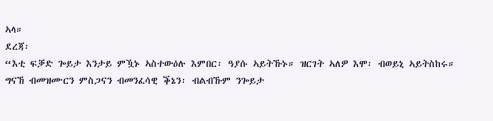ኣላ።
ደረጃ፡
“እቲ ፍቓድ ጐይታ እንታይ ምዃኑ ኣስተውዕሉ እምበር፡ ዓያሱ ኣይትኹኑ። ዝርገት ኣለዎ እሞ፡ ብወይኒ ኣይትስከሩ። ግናኸ ብመዝሙርን ምስጋናን ብመንፈሳዊ ቕኔን፡ ብልብኹም ንጐይታ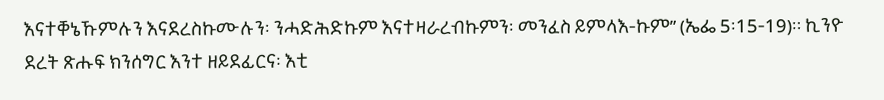እናተቐኔኹምሉን እናደረስኩሙሉን፡ ንሓድሕድኩም እናተዛራረብኩምን፡ መንፈስ ይምላእ-ኩም” (ኤፌ 5፡15-19)። ኪንዮ ደረት ጽሑፍ ክንሰግር እንተ ዘይደፊርና፡ እቲ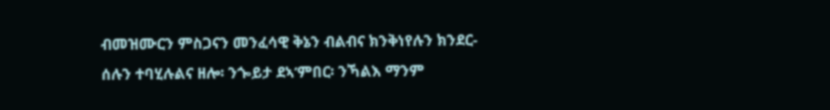ብመዝሙርን ምስጋናን መንፈሳዊ ቅኔን ብልብና ክንቅነየሉን ክንደር-ሰሉን ተባሂሉልና ዘሎ፡ ንጐይታ ደኣ’ምበር፡ ንኻልእ ማንም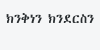ክንቅነን ክንደርስን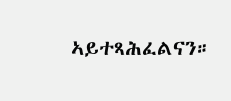ኣይተጻሕፈልናን።